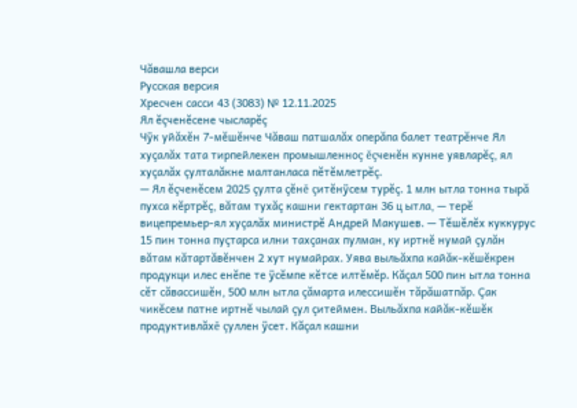Чăвашла верси
Русская версия
Хресчен сасси 43 (3083) № 12.11.2025
Ял ĕçченĕсене чысларĕç
Чÿк уйăхĕн 7-мĕшĕнче Чăваш патшалăх оперăпа балет театрĕнче Ял хуçалăх тата тирпейлекен промышленноç ĕçченĕн кунне уявларĕç, ял хуçалăх çулталăкне малтанласа пĕтĕмлетрĕç.
— Ял ĕçченĕсем 2025 çулта çĕнĕ çитĕнÿсем турĕç. 1 млн ытла тонна тырă пухса кĕртрĕç, вăтам тухăç кашни гектартан 36 ц ытла, — терĕ вицепремьер-ял хуçалăх министрĕ Андрей Макушев. — Тĕшĕлĕх куккурус 15 пин тонна пуçтарса илни тахçанах пулман, ку иртнĕ нумай çулăн вăтам кăтартăвĕнчен 2 хут нумайрах. Уява выльăхпа кайăк-кĕшĕкрен продукци илес енĕпе те ÿсĕмпе кĕтсе илтĕмĕр. Кăçал 500 пин ытла тонна сĕт сăвассишĕн, 500 млн ытла çăмарта илессишĕн тăрăшатпăр. Çак чикĕсем патне иртнĕ чылай çул çитеймен. Выльăхпа кайăк-кĕшĕк продуктивлăхĕ çуллен ÿсет. Кăçал кашни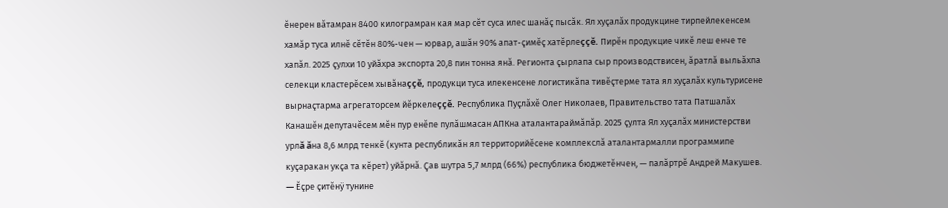ĕнерен вăтамран 8400 килограмран кая мар сĕт суса илес шанăç пысăк. Ял хуçалăх продукцине тирпейлекенсем хамăр туса илнĕ сĕтĕн 80%-чен — юрвар, ашăн 90% апат-çимĕç хатĕрлеççĕ. Пирĕн продукцие чикĕ леш енче те хапăл. 2025 çулхи 10 уйăхра экспорта 20,8 пин тонна янă. Регионта çырлапа сыр производствисен, ăратлă выльăхпа селекци кластерĕсем хывăнаççĕ, продукци туса илекенсене логистикăпа тивĕçтерме тата ял хуçалăх культурисене вырнаçтарма агрегаторсем йĕркелеççĕ. Республика Пуçлăхĕ Олег Николаев, Правительство тата Патшалăх Канашĕн депутачĕсем мĕн пур енĕпе пулăшмасан АПКна аталантараймăпăр. 2025 çулта Ял хуçалăх министерстви урлă ăна 8,6 млрд тенкĕ (кунта республикăн ял территорийĕсене комплекслă аталантармалли программипе куçаракан укçа та кĕрет) уйăрнă. Çав шутра 5,7 млрд (66%) республика бюджетĕнчен, — палăртрĕ Андрей Макушев. — Ĕçре çитĕнÿ тунине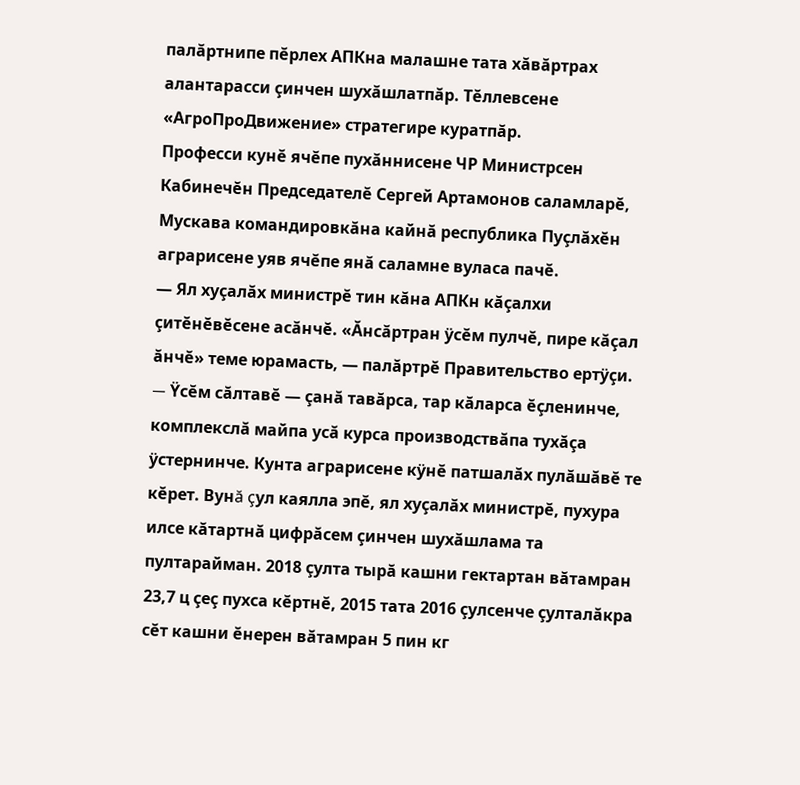палăртнипе пĕрлех АПКна малашне тата хăвăртрах алантарасси çинчен шухăшлатпăр. Тĕллевсене «АгроПроДвижение» стратегире куратпăр.
Професси кунĕ ячĕпе пухăннисене ЧР Министрсен Кабинечĕн Председателĕ Сергей Артамонов саламларĕ, Мускава командировкăна кайнă республика Пуçлăхĕн аграрисене уяв ячĕпе янă саламне вуласа пачĕ.
— Ял хуçалăх министрĕ тин кăна АПКн кăçалхи çитĕнĕвĕсене асăнчĕ. «Ăнсăртран ÿсĕм пулчĕ, пире кăçал ăнчĕ» теме юрамасть, — палăртрĕ Правительство ертÿçи. — Ÿсĕм сăлтавĕ — çанă тавăрса, тар кăларса ĕçленинче, комплекслă майпа усă курса производствăпа тухăçа ÿстернинче. Кунта аграрисене кÿнĕ патшалăх пулăшăвĕ те кĕрет. Вунă çул каялла эпĕ, ял хуçалăх министрĕ, пухура илсе кăтартнă цифрăсем çинчен шухăшлама та пултарайман. 2018 çулта тырă кашни гектартан вăтамран 23,7 ц çеç пухса кĕртнĕ, 2015 тата 2016 çулсенче çулталăкра сĕт кашни ĕнерен вăтамран 5 пин кг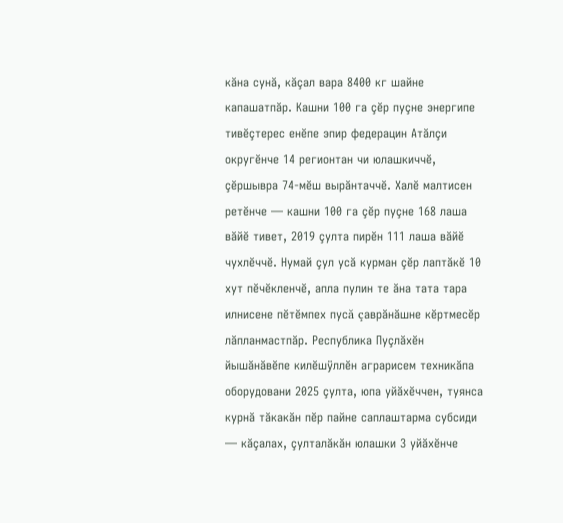кăна сунă, кăçал вара 8400 кг шайне капашатпăр. Кашни 100 га çĕр пуçне энергипе тивĕçтерес енĕпе эпир федерацин Атăлçи округĕнче 14 регионтан чи юлашкиччĕ, çĕршывра 74-мĕш вырăнтаччĕ. Халĕ малтисен ретĕнче — кашни 100 га çĕр пуçне 168 лаша вăйĕ тивет, 2019 çулта пирĕн 111 лаша вăйĕ чухлĕччĕ. Нумай çул усă курман çĕр лаптăкĕ 10 хут пĕчĕкленчĕ, апла пулин те ăна тата тара илнисене пĕтĕмпех пусă çаврăнăшне кĕртмесĕр лăпланмастпăр. Республика Пуçлăхĕн йышăнăвĕпе килĕшÿллĕн аграрисем техникăпа оборудовани 2025 çулта, юпа уйăхĕччен, туянса курнă тăкакăн пĕр пайне саплаштарма субсиди — кăçалах, çулталăкăн юлашки 3 уйăхĕнче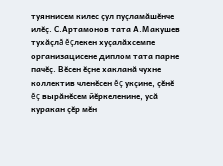туяннисем килес çул пуçламăшĕнче илĕç. С.Артамонов тата А.Макушев тухăçлă ĕçлекен хуçалăхсемпе организацисене диплом тата парне пачĕç. Вĕсен ĕçне хакланă чухне коллектив членĕсен ĕç укçине, çĕнĕ ĕç вырăнĕсем йĕркеленине, усă куракан çĕр мĕн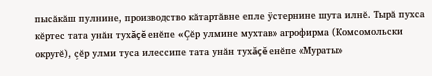пысăкăш пулнине, производство кăтартăвне епле ÿстернине шута илнĕ. Тырă пухса кĕртес тата унăн тухăçĕ енĕпе «Çĕр улмине мухтав» агрофирма (Комсомольски округĕ), çĕр улми туса илессипе тата унăн тухăçĕ енĕпе «Мураты»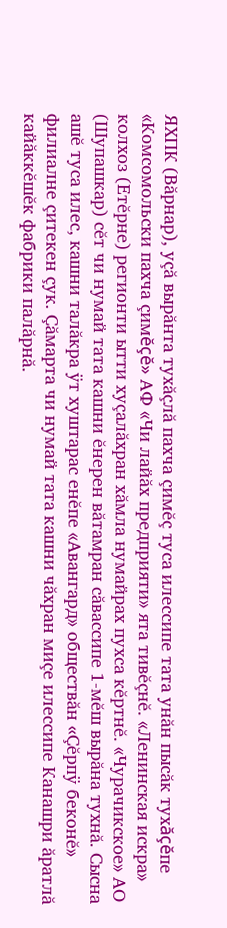ЯХПК (Вăрнар), уçă вырăнта тухăçлă пахча çимĕç туса илессипе тата унăн пысăк тухăçĕпе «Комсомольски пахча çимĕçĕ» АФ «Чи лайăх предприяти» ята тивĕçнĕ. «Ленинская искра» колхоз (Етĕрне) регионти ытти хуçалăхран хăмла нумайрах пухса кĕртнĕ. «Чурачикское» АО (Шупашкар) сĕт чи нумай тата кашни ĕнерен вăтамран сăвассипе 1-мĕш вырăна тухнă. Сысна ашĕ туса илес, кашни талăкра ÿт хуштарас енĕпе «Авангард» обществăн «Çĕрпÿ беконĕ» филиалне çитекен çук. Çăмарта чи нумай тата кашни чăхран миçе илессипе Канашри ăратлă кайăккĕшĕк фабрики палăрнă.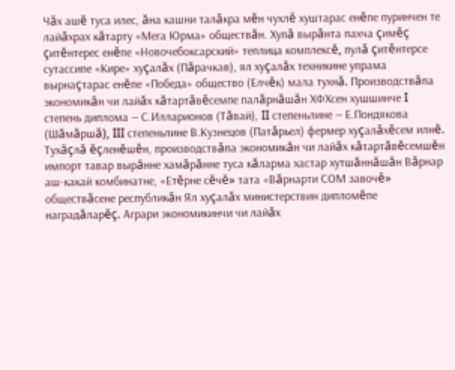Чăх ашĕ туса илес, ăна кашни талăкра мĕн чухлĕ хуштарас енĕпе пуринчен те лайăхрах кăтарту «Мега Юрма» обществăн. Хупă вырăнта пахча çимĕç çитĕнтерес енĕпе «Новочебоксарский» теплица комплексĕ, пулă çитĕнтерсе сутассипе «Кире» хуçалăх (Пăрачкав), ял хуçалăх техникине упрама вырнаçтарас енĕпе «Победа» общество (Елчĕк) мала тухнă. Производствăпа экономикăн чи лайăх кăтартăвĕсемпе палăрнăшăн ХФХсен хушшинче I степень диплома — С.Илларионов (Тăвай), II степеньлине — Е.Пондякова (Шăмăршă), III степеньлине В.Кузнецов (Патăрьел) фермер хуçалăхĕсем илнĕ. Тухăçлă ĕçленĕшĕн, производствăпа экономикăн чи лайăх кăтартăвĕсемшĕн импорт тавар вырăнне хамăрăнне туса кăларма хастар хутшăннăшăн Вăрнар аш-какай комбинатне, «Етĕрне сĕчĕ» тата «Вăрнарти СОМ завочĕ» обществăсене республикăн Ял хуçалăх министерствин дипломĕпе наградăларĕç. Аграри экономикинчи чи лайăх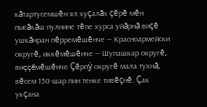кăтартусемшĕн ял хуçалăх çĕрĕ мĕн пысăкăш пулнине тĕпе хурса уйăрнă виçĕ ушкăнран пĕрремĕшĕнче — Красноармейски округĕ, иккĕмĕшĕнче — Шупашкар округĕ, виççĕмĕшĕнче Çĕрпÿ округĕ мала тухнă, вĕсем 150-шар пин тенке тивĕçнĕ. Çак укçана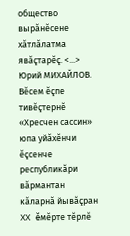общество вырăнĕсене хăтлăлатма явăçтарĕç. <...>
Юрий МИХАЙЛОВ.
Вĕсем ĕçпе тивĕçтернĕ
«Хресчен сассин» юпа уйăхĕнчи ĕçсенче республикăри вăрмантан кăларнă йывăçран XX ĕмĕрте тĕрлĕ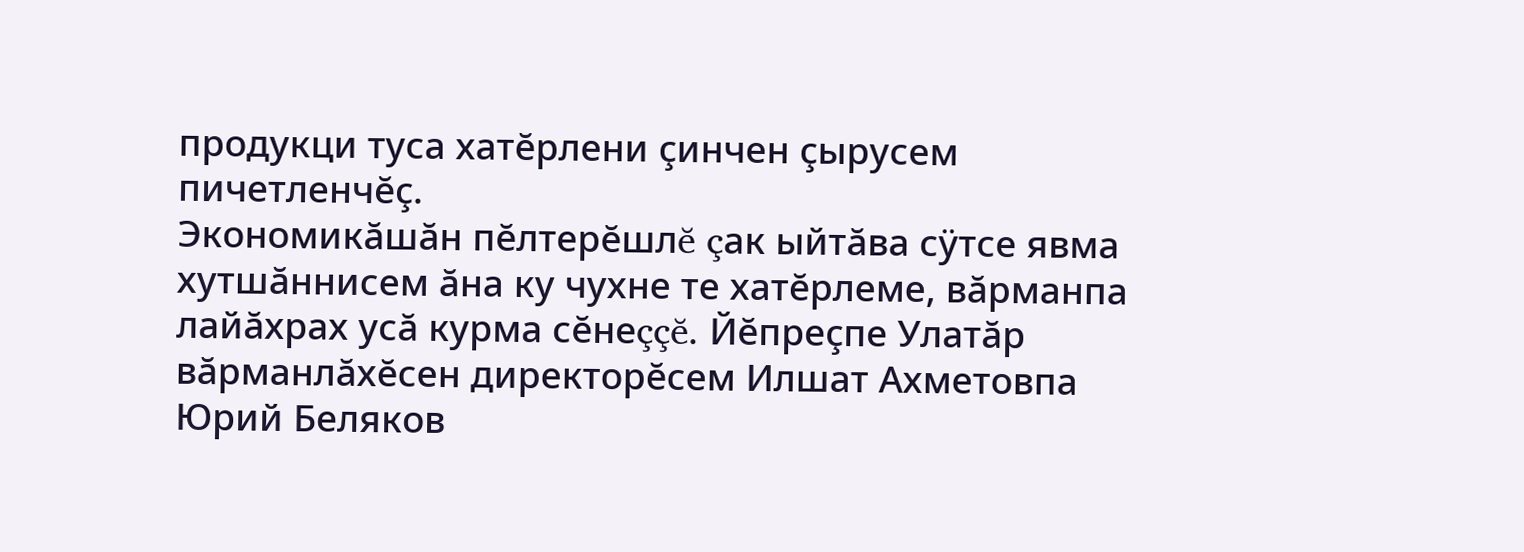продукци туса хатĕрлени çинчен çырусем пичетленчĕç.
Экономикăшăн пĕлтерĕшлĕ çак ыйтăва сÿтсе явма хутшăннисем ăна ку чухне те хатĕрлеме, вăрманпа лайăхрах усă курма сĕнеççĕ. Йĕпреçпе Улатăр вăрманлăхĕсен директорĕсем Илшат Ахметовпа Юрий Беляков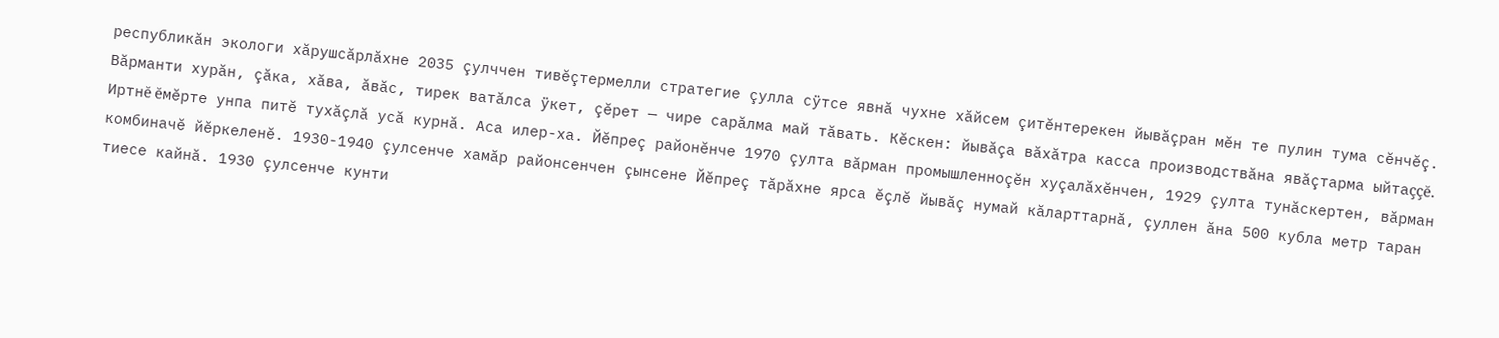республикăн экологи хăрушсăрлăхне 2035 çулччен тивĕçтермелли стратегие çулла сÿтсе явнă чухне хăйсем çитĕнтерекен йывăçран мĕн те пулин тума сĕнчĕç. Вăрманти хурăн, çăка, хăва, ăвăс, тирек ватăлса ÿкет, çĕрет — чире сарăлма май тăвать. Кĕскен: йывăçа вăхăтра касса производствăна явăçтарма ыйтаççĕ. Иртнĕ ĕмĕрте унпа питĕ тухăçлă усă курнă. Аса илер-ха. Йĕпреç районĕнче 1970 çулта вăрман промышленноçĕн хуçалăхĕнчен, 1929 çулта тунăскертен, вăрман комбиначĕ йĕркеленĕ. 1930-1940 çулсенче хамăр районсенчен çынсене Йĕпреç тăрăхне ярса ĕçлĕ йывăç нумай кăларттарнă, çуллен ăна 500 кубла метр таран тиесе кайнă. 1930 çулсенче кунти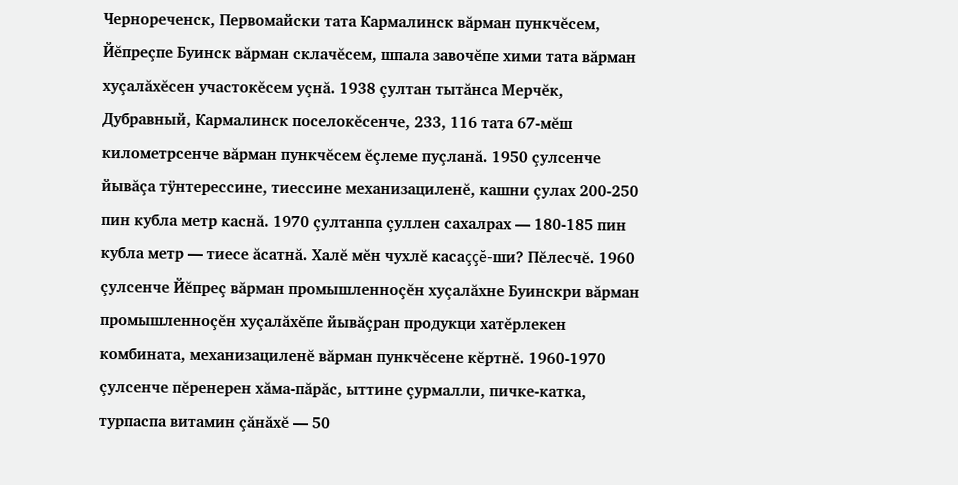Чернореченск, Первомайски тата Кармалинск вăрман пункчĕсем, Йĕпреçпе Буинск вăрман склачĕсем, шпала завочĕпе хими тата вăрман хуçалăхĕсен участокĕсем уçнă. 1938 çултан тытăнса Мерчĕк, Дубравный, Кармалинск поселокĕсенче, 233, 116 тата 67-мĕш километрсенче вăрман пункчĕсем ĕçлеме пуçланă. 1950 çулсенче йывăçа тÿнтерессине, тиессине механизациленĕ, кашни çулах 200-250 пин кубла метр каснă. 1970 çултанпа çуллен сахалрах — 180-185 пин кубла метр — тиесе ăсатнă. Халĕ мĕн чухлĕ касаççĕ-ши? Пĕлесчĕ. 1960 çулсенче Йĕпреç вăрман промышленноçĕн хуçалăхне Буинскри вăрман промышленноçĕн хуçалăхĕпе йывăçран продукци хатĕрлекен комбината, механизациленĕ вăрман пункчĕсене кĕртнĕ. 1960-1970 çулсенче пĕренерен хăма-пăрăс, ыттине çурмалли, пичке-катка, турпаспа витамин çăнăхĕ — 50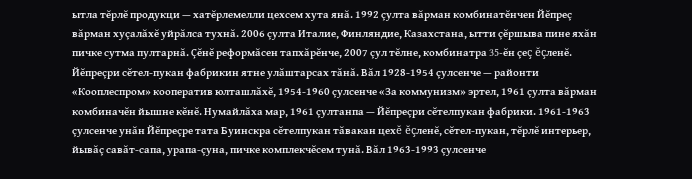ытла тĕрлĕ продукци — хатĕрлемелли цехсем хута янă. 1992 çулта вăрман комбинатĕнчен Йĕпреç вăрман хуçалăхĕ уйрăлса тухнă. 2006 çулта Италие, Финляндие, Казахстана, ытти çĕршыва пине яхăн пичке сутма пултарнă. Çĕнĕ реформăсен тапхăрĕнче, 2007 çул тĕлне, комбинатра 35-ĕн çеç ĕçленĕ. Йĕпреçри сĕтел-пукан фабрикин ятне улăштарсах тăнă. Вăл 1928-1954 çулсенче — районти «Кооплеспром» кооператив юлташлăхĕ, 1954-1960 çулсенче «За коммунизм» эртел, 1961 çулта вăрман комбиначĕн йышне кĕнĕ. Нумайлăха мар, 1961 çултанпа — Йĕпреçри сĕтелпукан фабрики. 1961-1963 çулсенче унăн Йĕпреçре тата Буинскра сĕтелпукан тăвакан цехĕ ĕçленĕ, сĕтел-пукан, тĕрлĕ интерьер, йывăç савăт-сапа, урапа-çуна, пичке комплекчĕсем тунă. Вăл 1963-1993 çулсенче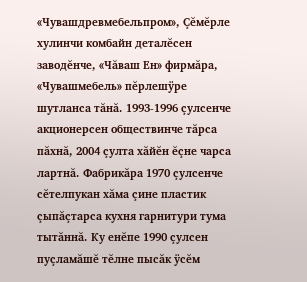«Чувашдревмебельпром», Çĕмĕрле хулинчи комбайн деталĕсен заводĕнче, «Чăваш Ен» фирмăра, «Чувашмебель» пĕрлешÿре шутланса тăнă. 1993-1996 çулсенче акционерсен обществинче тăрса пăхнă, 2004 çулта хăйĕн ĕçне чарса лартнă. Фабрикăра 1970 çулсенче сĕтелпукан хăма çине пластик çыпăçтарса кухня гарнитури тума тытăннă. Ку енĕпе 1990 çулсен пуçламăшĕ тĕлне пысăк ÿсĕм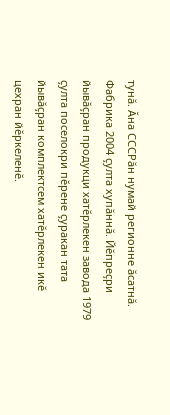тунă. Ăна СССРăн нумай регионне ăсатнă. Фабрика 2004 çулта хупăннă. Йĕпреçри йывăçран продукци хатĕрлекен завода 1979 çулта поселокри пĕрене çуракан тата йывăçран комплектсем хатĕрлекен икĕ цехран йĕркеленĕ.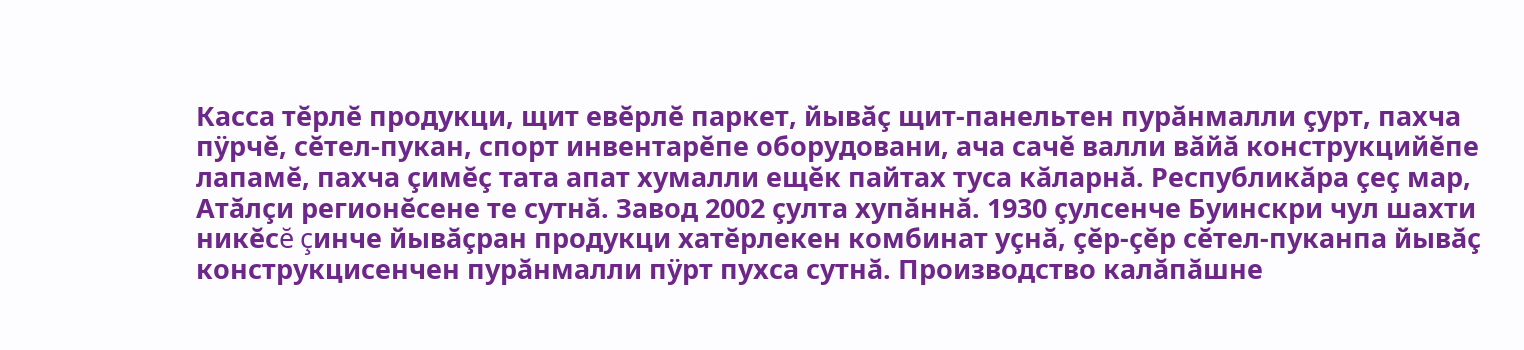Касса тĕрлĕ продукци, щит евĕрлĕ паркет, йывăç щит-панельтен пурăнмалли çурт, пахча пÿрчĕ, сĕтел-пукан, спорт инвентарĕпе оборудовани, ача сачĕ валли вăйă конструкцийĕпе лапамĕ, пахча çимĕç тата апат хумалли ещĕк пайтах туса кăларнă. Республикăра çеç мар, Атăлçи регионĕсене те сутнă. Завод 2002 çулта хупăннă. 1930 çулсенче Буинскри чул шахти никĕсĕ çинче йывăçран продукци хатĕрлекен комбинат уçнă, çĕр-çĕр сĕтел-пуканпа йывăç конструкцисенчен пурăнмалли пÿрт пухса сутнă. Производство калăпăшне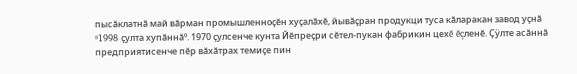пысăклатнă май вăрман промышленноçĕн хуçалăхĕ, йывăçран продукци туса кăларакан завод уçнă ª1998 çулта хупăннăº. 1970 çулсенче кунта Йĕпреçри сĕтел-пукан фабрикин цехĕ ĕçленĕ. Çÿлте асăннă предприятисенче пĕр вăхăтрах темиçе пин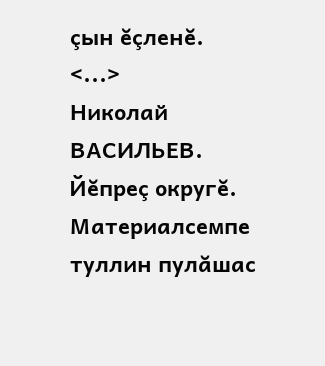çын ĕçленĕ. <...>
Николай ВАСИЛЬЕВ.
Йĕпреç округĕ.
Материалсемпе туллин пулăшас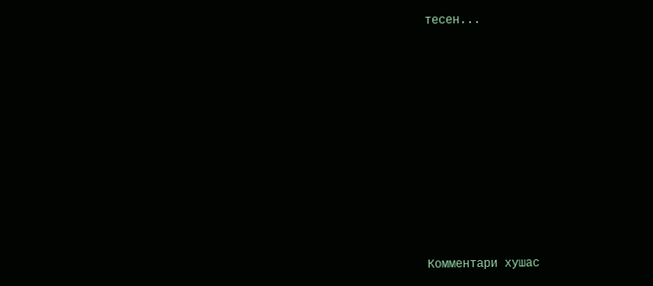тесен...











Комментари хушас